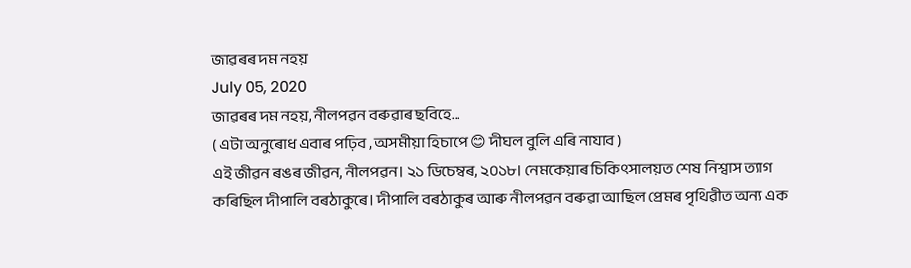জাৱৰৰ দম নহয়
July 05, 2020
জাৱৰৰ দম নহয়, নীলপৱন বৰুৱাৰ ছবিহে...
( এটা অনুৰোধ এবাৰ পঢ়িব , অসমীয়া হিচাপে 😊 দীঘল বুলি এৰি নাযাব )
এই জীৱন ৰঙৰ জীৱন, নীলপৱন। ২১ ডিচেম্বৰ, ২০১৮। নেমকেয়াৰ চিকিৎসালয়ত শেষ নিশ্বাস ত্যাগ কৰিছিল দীপালি বৰঠাকুৰে। দীপালি বৰঠাকুৰ আৰু নীলপৱন বৰুৱা আছিল প্ৰেমৰ পৃথিৱীত অন্য এক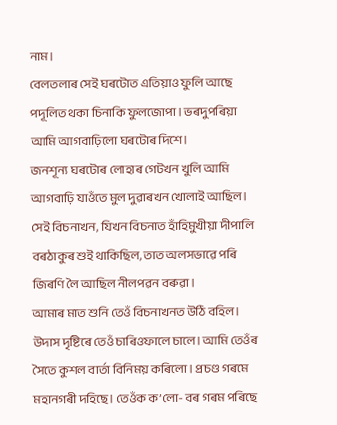নাম।
বেলতলাৰ সেই ঘৰটোত এতিয়াও ফুলি আছে পদূলিত থকা চিনাকি ফুলজোপা। ভৰদুপৰিয়া আমি আগবাঢ়িলো ঘৰটোৰ দিশে।
জনশূন্য ঘৰটোৰ লোহাৰ গেটখন খুলি আমি আগবাঢ়ি যাওঁতে মুল দুৱাৰখন খোলাই আছিল। সেই বিচনাখন, যিখন বিচনাত হাঁহিমুখীয়া দীপালি বৰঠাকুৰ শুই থাকিছিল, তাত অলসভাৱে পৰি জিৰণি লৈ আছিল নীলপৱন বৰুৱা।
আমাৰ মাত শুনি তেওঁ বিচনাখনত উঠি বহিল। উদাস দৃষ্টিৰে তেওঁ চাৰিওফালে চালে। আমি তেওঁৰ সৈতে কুশল বাৰ্তা বিনিময় কৰিলো। প্ৰচণ্ড গৰমে মহানগৰী দহিছে। তেওঁক ক’লো- বৰ গৰম পৰিছে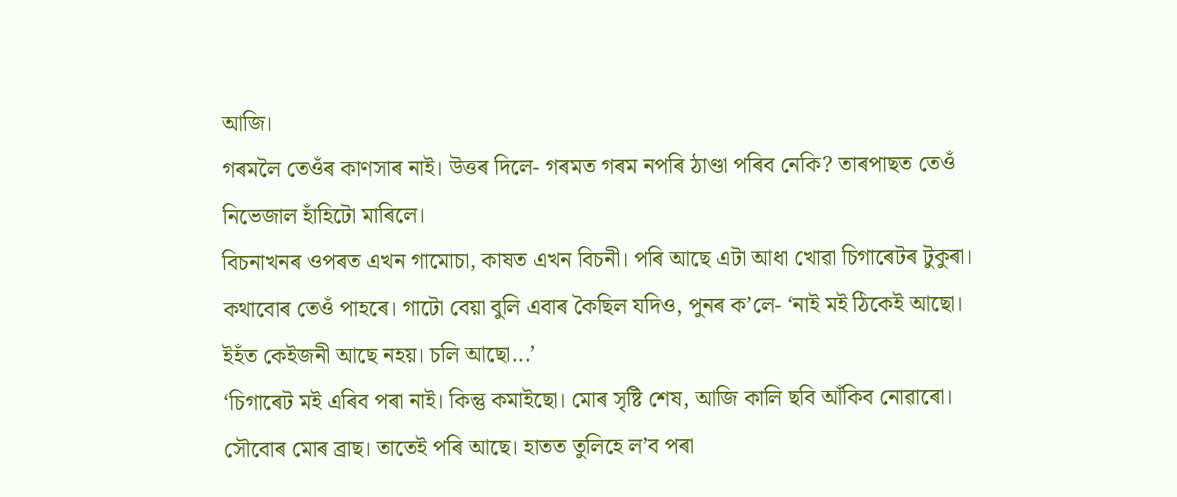আজি।
গৰমলৈ তেওঁৰ কাণসাৰ নাই। উত্তৰ দিলে- গৰমত গৰম নপৰি ঠাণ্ডা পৰিব নেকি? তাৰপাছত তেওঁ নিভেজাল হাঁহিটো মাৰিলে।
বিচনাখনৰ ওপৰত এখন গামোচা, কাষত এখন বিচনী। পৰি আছে এটা আধা খোৱা চিগাৰেটৰ টুকুৰা। কথাবোৰ তেওঁ পাহৰে। গাটো বেয়া বুলি এবাৰ কৈছিল যদিও, পুনৰ ক’লে- ‘নাই মই ঠিকেই আছো। ইহঁত কেইজনী আছে নহয়। চলি আছো...’
‘চিগাৰেট মই এৰিব পৰা নাই। কিন্তু কমাইছো। মোৰ সৃষ্টি শেষ, আজি কালি ছবি আঁকিব নোৱাৰো। সৌবোৰ মোৰ ব্ৰাছ। তাতেই পৰি আছে। হাতত তুলিহে ল’ব পৰা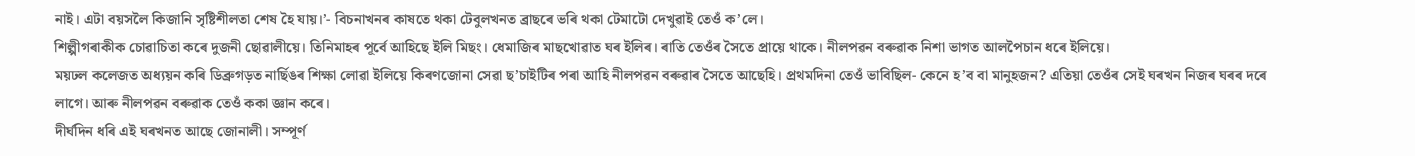নাই। এটা বয়সলৈ কিজানি সৃষ্টিশীলতা শেষ হৈ যায়।’- বিচনাখনৰ কাষতে থকা টেবুলখনত ব্ৰাছৰে ভৰি থকা টেমাটো দেখুৱাই তেওঁ ক’লে।
শিল্পীগৰাকীক চোৱাচিতা কৰে দুজনী ছোৱালীয়ে। তিনিমাহৰ পূৰ্বে আহিছে ইলি মিছং। ধেমাজিৰ মাছখোৱাত ঘৰ ইলিৰ। ৰাতি তেওঁৰ সৈতে প্ৰায়ে থাকে। নীলপৱন বৰুৱাক নিশা ভাগত আলপৈচান ধৰে ইলিয়ে।
ময়ঢল কলেজত অধ্যয়ন কৰি ডিব্ৰুগড়ত নাৰ্ছিঙৰ শিক্ষা লোৱা ইলিয়ে কিৰণজোনা সেৱা ছ’চাইটিৰ পৰা আহি নীলপৱন বৰুৱাৰ সৈতে আছেহি। প্ৰথমদিনা তেওঁ ভাবিছিল- কেনে হ’ব বা মানুহজন? এতিয়া তেওঁৰ সেই ঘৰখন নিজৰ ঘৰৰ দৰে লাগে। আৰু নীলপৱন বৰুৱাক তেওঁ ককা জ্ঞান কৰে।
দীৰ্ঘদিন ধৰি এই ঘৰখনত আছে জোনালী। সম্পূৰ্ণ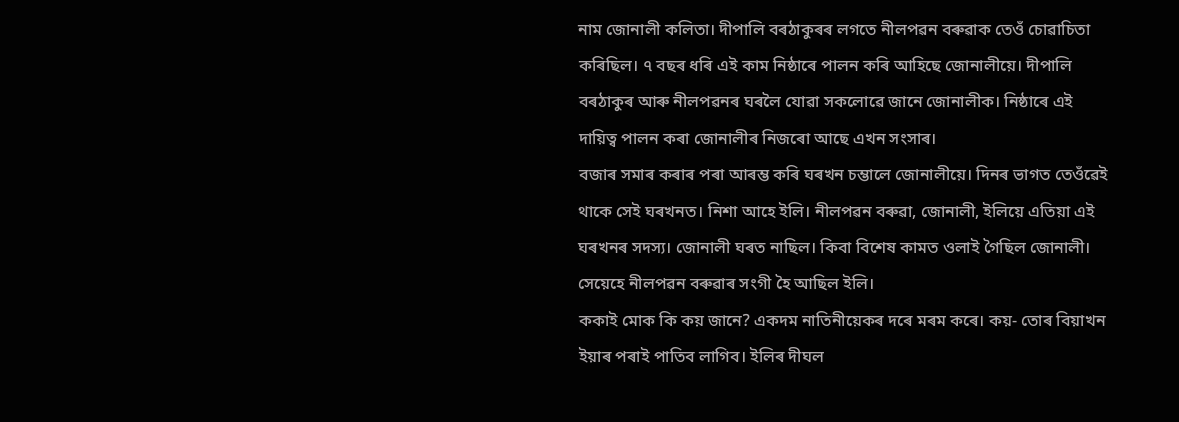নাম জোনালী কলিতা। দীপালি বৰঠাকুৰৰ লগতে নীলপৱন বৰুৱাক তেওঁ চোৱাচিতা কৰিছিল। ৭ বছৰ ধৰি এই কাম নিষ্ঠাৰে পালন কৰি আহিছে জোনালীয়ে। দীপালি বৰঠাকুৰ আৰু নীলপৱনৰ ঘৰলৈ যোৱা সকলোৱে জানে জোনালীক। নিষ্ঠাৰে এই দায়িত্ব পালন কৰা জোনালীৰ নিজৰো আছে এখন সংসাৰ।
বজাৰ সমাৰ কৰাৰ পৰা আৰম্ভ কৰি ঘৰখন চম্ভালে জোনালীয়ে। দিনৰ ভাগত তেওঁৱেই থাকে সেই ঘৰখনত। নিশা আহে ইলি। নীলপৱন বৰুৱা, জোনালী, ইলিয়ে এতিয়া এই ঘৰখনৰ সদস্য। জোনালী ঘৰত নাছিল। কিবা বিশেষ কামত ওলাই গৈছিল জোনালী। সেয়েহে নীলপৱন বৰুৱাৰ সংগী হৈ আছিল ইলি।
ককাই মোক কি কয় জানে? একদম নাতিনীয়েকৰ দৰে মৰম কৰে। কয়- তোৰ বিয়াখন ইয়াৰ পৰাই পাতিব লাগিব। ইলিৰ দীঘল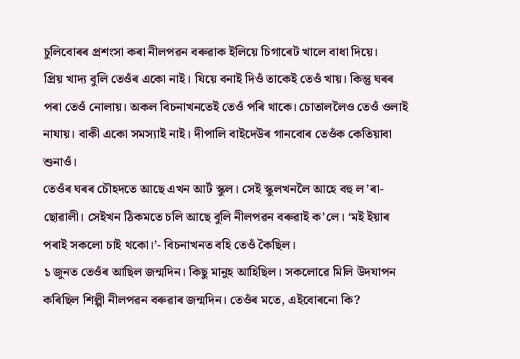চুলিবোৰৰ প্ৰশংসা কৰা নীলপৱন বৰুৱাক ইলিয়ে চিগাৰেট খালে বাধা দিয়ে।
প্ৰিয় খাদ্য বুলি তেওঁৰ একো নাই। যিয়ে বনাই দিওঁ তাকেই তেওঁ খায়। কিন্তু ঘৰৰ পৰা তেওঁ নোলায়। অকল বিচনাখনতেই তেওঁ পৰি থাকে। চোতাললৈও তেওঁ ওলাই নাযায়। বাকী একো সমস্যাই নাই। দীপালি বাইদেউৰ গানবোৰ তেওঁক কেতিয়াবা শুনাওঁ।
তেওঁৰ ঘৰৰ চৌহদতে আছে এখন আৰ্ট স্কুল। সেই স্কুলখনলৈ আহে বহু ল’ৰা-ছোৱালী। সেইখন ঠিকমতে চলি আছে বুলি নীলপৱন বৰুৱাই ক’লে। ‘মই ইয়াৰ পৰাই সকলো চাই থকো।’- বিচনাখনত বহি তেওঁ কৈছিল।
১ জুনত তেওঁৰ আছিল জন্মদিন। কিছু মানুহ আহিছিল। সকলোৱে মিলি উদযাপন কৰিছিল শিল্পী নীলপৱন বৰুৱাৰ জন্মদিন। তেওঁৰ মতে, এইবোৰনো কি?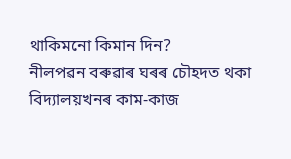থাকিমনো কিমান দিন?
নীলপৱন বৰুৱাৰ ঘৰৰ চৌহদত থকা বিদ্যালয়খনৰ কাম-কাজ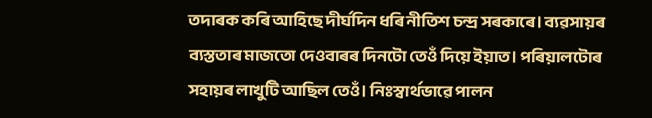তদাৰক কৰি আহিছে দীৰ্ঘদিন ধৰি নীতিশ চন্দ্ৰ সৰকাৰে। ব্যৱসায়ৰ ব্যস্ততাৰ মাজতো দেওবাৰৰ দিনটো তেওঁ দিয়ে ইয়াত। পৰিয়ালটোৰ সহায়ৰ লাখুটি আছিল তেওঁ। নিঃস্বাৰ্থভাৱে পালন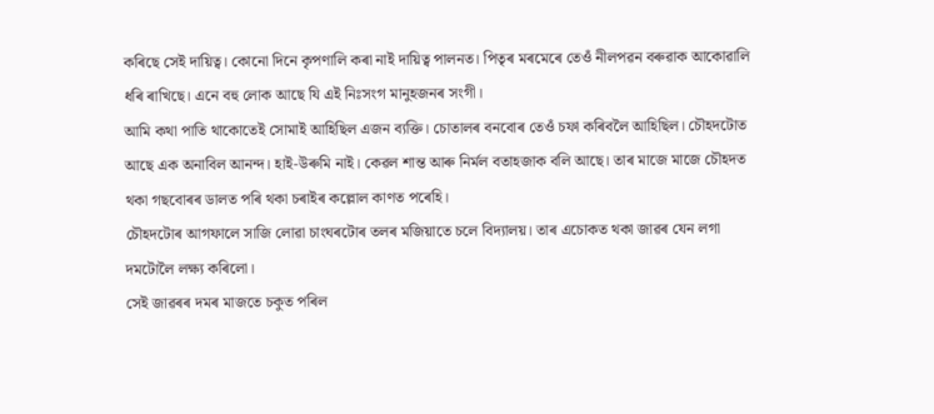কৰিছে সেই দায়িত্ব। কোনো দিনে কৃপণালি কৰা নাই দায়িত্ব পালনত। পিতৃৰ মৰমেৰে তেওঁ নীলপৱন বৰুৱাক আকোৱালি ধৰি ৰাখিছে। এনে বহু লোক আছে যি এই নিঃসংগ মানুহজনৰ সংগী।
আমি কথা পাতি থাকোতেই সোমাই আহিছিল এজন ব্যক্তি। চোতালৰ বনবোৰ তেওঁ চফা কৰিবলৈ আহিছিল। চৌহদটোত আছে এক অনাবিল আনন্দ। হাই-উৰুমি নাই। কেৱল শান্ত আৰু নিৰ্মল বতাহজাক বলি আছে। তাৰ মাজে মাজে চৌহদত থকা গছবোৰৰ ডালত পৰি থকা চৰাইৰ কল্লোল কাণত পৰেহি।
চৌহদটোৰ আগফালে সাজি লোৱা চাংঘৰটোৰ তলৰ মজিয়াতে চলে বিদ্যালয়। তাৰ এচোকত থকা জাৱৰ যেন লগা দমটোলৈ লক্ষ্য কৰিলো।
সেই জাৱৰৰ দমৰ মাজতে চকুত পৰিল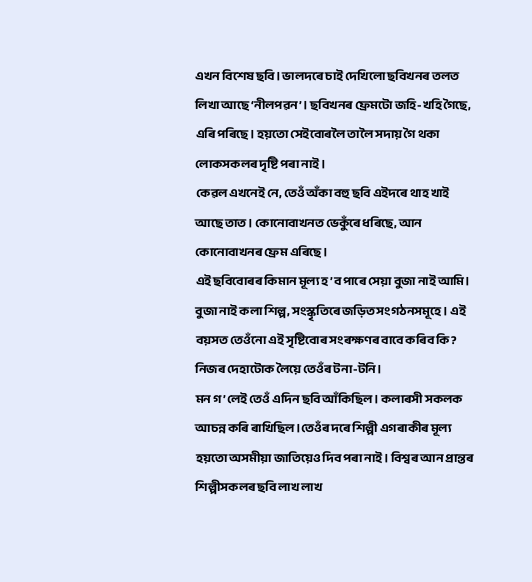এখন বিশেষ ছবি। ভালদৰে চাই দেখিলো ছবিখনৰ তলত লিখা আছে ‘নীলপৱন’। ছবিখনৰ ফ্ৰেমটো জহি-খহি গৈছে, এৰি পৰিছে। হয়তো সেইবোৰলৈ তালৈ সদায় গৈ থকা লোকসকলৰ দৃষ্টি পৰা নাই।
কেৱল এখনেই নে, তেওঁ অঁকা বহু ছবি এইদৰে থাহ খাই আছে তাত। কোনোবাখনত ভেকুঁৰে ধৰিছে, আন কোনোবাখনৰ ফ্ৰেম এৰিছে।
এই ছবিবোৰৰ কিমান মূল্য হ’ব পাৰে সেয়া বুজা নাই আমি। বুজা নাই কলা শিল্প, সংস্কৃতিৰে জড়িত সংগঠনসমূহে। এই বয়সত তেওঁনো এই সৃষ্টিবোৰ সংৰক্ষণৰ বাবে কৰিব কি? নিজৰ দেহাটোক লৈয়ে তেওঁৰ টনা-টনি।
মন গ’লেই তেওঁ এদিন ছবি আঁকিছিল। কলাৰসী সকলক আচন্ন কৰি ৰাখিছিল।তেওঁৰ দৰে শিল্পী এগৰাকীৰ মূল্য হয়তো অসমীয়া জাতিয়েও দিব পৰা নাই। বিশ্বৰ আন প্ৰান্তৰ শিল্পীসকলৰ ছবি লাখ লাখ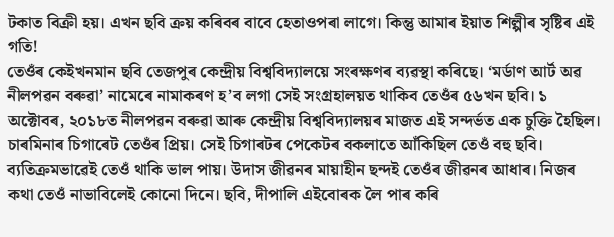টকাত বিক্ৰী হয়। এখন ছবি ক্ৰয় কৰিবৰ বাবে হেতাওপৰা লাগে। কিন্তু আমাৰ ইয়াত শিল্পীৰ সৃষ্টিৰ এই গতি!
তেওঁৰ কেইখনমান ছবি তেজপুৰ কেন্দ্ৰীয় বিশ্ববিদ্যালয়ে সংৰক্ষণৰ ব্যৱস্থা কৰিছে। ‘মৰ্ডাণ আৰ্ট অৱ নীলপৱন বৰুৱা’ নামেৰে নামাকৰণ হ’ব লগা সেই সংগ্ৰহালয়ত থাকিব তেওঁৰ ৫৬খন ছবি। ১ অক্টোবৰ, ২০১৮ত নীলপৱন বৰুৱা আৰু কেন্দ্ৰীয় বিশ্ববিদ্যালয়ৰ মাজত এই সন্দৰ্ভত এক চুক্তি হৈছিল।
চাৰমিনাৰ চিগাৰেট তেওঁৰ প্ৰিয়। সেই চিগাৰটৰ পেকেটৰ বকলাতে আঁকিছিল তেওঁ বহু ছবি। ব্যতিক্ৰমভাৱেই তেওঁ থাকি ভাল পায়। উদাস জীৱনৰ মায়াহীন ছন্দই তেওঁৰ জীৱনৰ আধাৰ। নিজৰ কথা তেওঁ নাভাবিলেই কোনো দিনে। ছবি, দীপালি এইবোৰক লৈ পাৰ কৰি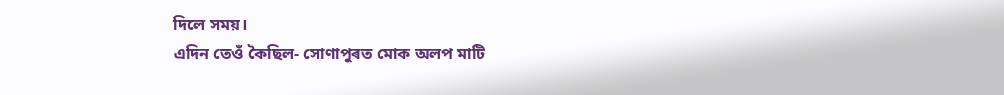দিলে সময়।
এদিন তেওঁ কৈছিল- সোণাপুৰত মোক অলপ মাটি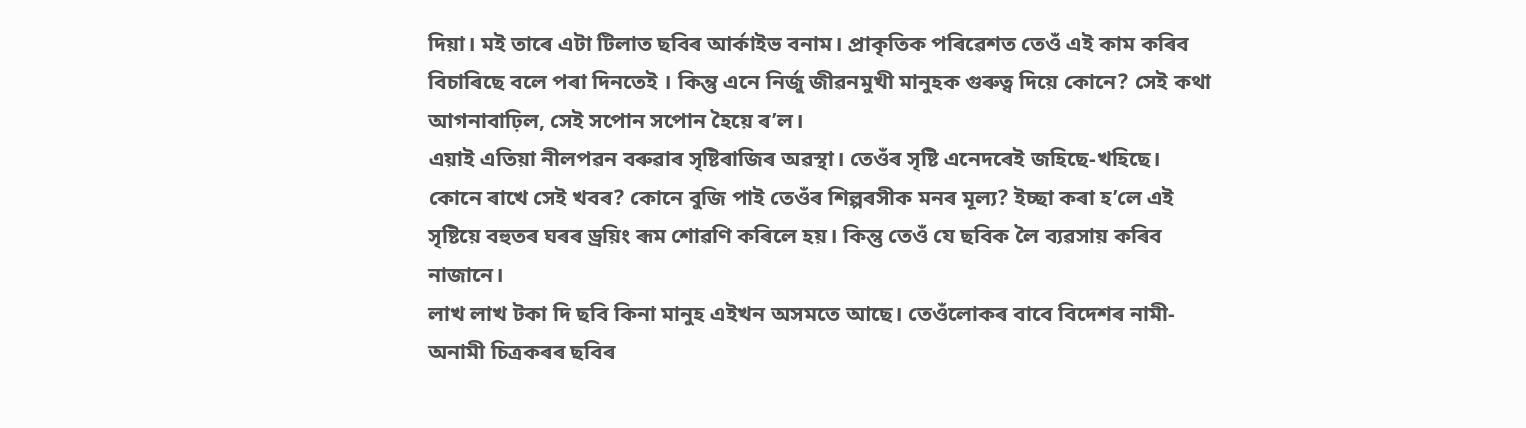দিয়া। মই তাৰে এটা টিলাত ছবিৰ আৰ্কাইভ বনাম। প্ৰাকৃতিক পৰিৱেশত তেওঁ এই কাম কৰিব বিচাৰিছে বলে পৰা দিনতেই । কিন্তু এনে নিৰ্জু জীৱনমুখী মানুহক গুৰুত্ব দিয়ে কোনে? সেই কথা আগনাবাঢ়িল, সেই সপোন সপোন হৈয়ে ৰ’ল।
এয়াই এতিয়া নীলপৱন বৰুৱাৰ সৃষ্টিৰাজিৰ অৱস্থা। তেওঁৰ সৃষ্টি এনেদৰেই জহিছে-খহিছে। কোনে ৰাখে সেই খবৰ? কোনে বুজি পাই তেওঁৰ শিল্পৰসীক মনৰ মূল্য? ইচ্ছা কৰা হ’লে এই সৃষ্টিয়ে বহুতৰ ঘৰৰ ড্ৰয়িং ৰূম শোৱণি কৰিলে হয়। কিন্তু তেওঁ যে ছবিক লৈ ব্যৱসায় কৰিব নাজানে।
লাখ লাখ টকা দি ছবি কিনা মানুহ এইখন অসমতে আছে। তেওঁলোকৰ বাবে বিদেশৰ নামী-অনামী চিত্ৰকৰৰ ছবিৰ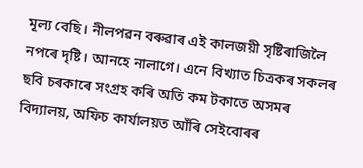মূল্য বেছি। নীলপৱন বৰুৱাৰ এই কালজয়ী সৃষ্টিৰাজিলৈ নপৰে দৃষ্টি। আনহে নালাগে। এনে বিখ্যাত চিত্ৰকৰ সকলৰ ছবি চৰকাৰে সংগ্ৰহ কৰি অতি কম টকাতে অসমৰ বিদ্যালয়, অফিচ কাৰ্যালয়ত আঁৰি সেইবোৰৰ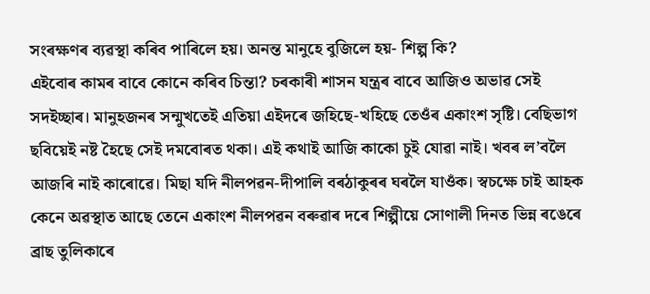সংৰক্ষণৰ ব্যৱস্থা কৰিব পাৰিলে হয়। অনন্ত মানুহে বুজিলে হয়- শিল্প কি?
এইবোৰ কামৰ বাবে কোনে কৰিব চিন্তা? চৰকাৰী শাসন যন্ত্ৰৰ বাবে আজিও অভাৱ সেই সদইচ্ছাৰ। মানুহজনৰ সন্মুখতেই এতিয়া এইদৰে জহিছে-খহিছে তেওঁৰ একাংশ সৃষ্টি। বেছিভাগ ছবিয়েই নষ্ট হৈছে সেই দমবোৰত থকা। এই কথাই আজি কাকো চুই যোৱা নাই। খবৰ ল’বলৈ আজৰি নাই কাৰোৱে। মিছা যদি নীলপৱন-দীপালি বৰঠাকুৰৰ ঘৰলৈ যাওঁক। স্বচক্ষে চাই আহক কেনে অৱস্থাত আছে তেনে একাংশ নীলপৱন বৰুৱাৰ দৰে শিল্পীয়ে সোণালী দিনত ভিন্ন ৰঙেৰে ব্ৰাছ তুলিকাৰে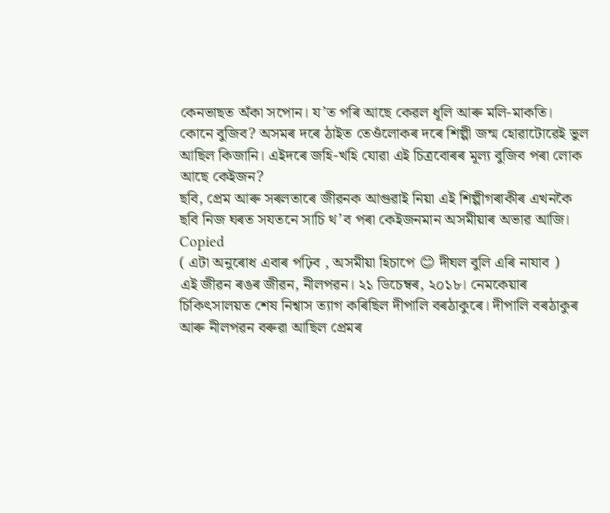কেনভাছত অঁকা সপোন। য’ত পৰি আছে কেৱল ধূলি আৰু মলি-মাকতি।
কোনে বুজিব? অসমৰ দৰে ঠাইত তেওঁলোকৰ দৰে শিল্পী জন্ম হোৱাটোৱেই ভুল আছিল কিজানি। এইদৰে জহি-খহি যোৱা এই চিত্ৰবোৰৰ মূল্য বুজিব পৰা লোক আছে কেইজন?
ছবি, প্ৰেম আৰু সৰলতাৰে জীৱনক আগুৱাই নিয়া এই শিল্পীগৰাকীৰ এখনকৈ ছবি নিজ ঘৰত সযতনে সাচি থ’ব পৰা কেইজনমান অসমীয়াৰ অভাৱ আজি।
Copied
( এটা অনুৰোধ এবাৰ পঢ়িব , অসমীয়া হিচাপে 😊 দীঘল বুলি এৰি নাযাব )
এই জীৱন ৰঙৰ জীৱন, নীলপৱন। ২১ ডিচেম্বৰ, ২০১৮। নেমকেয়াৰ চিকিৎসালয়ত শেষ নিশ্বাস ত্যাগ কৰিছিল দীপালি বৰঠাকুৰে। দীপালি বৰঠাকুৰ আৰু নীলপৱন বৰুৱা আছিল প্ৰেমৰ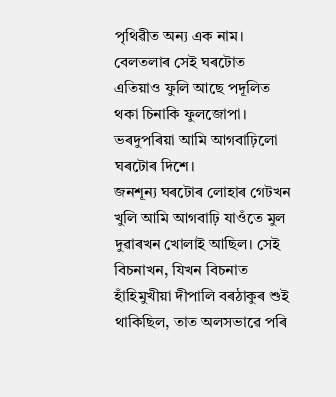পৃথিৱীত অন্য এক নাম।
বেলতলাৰ সেই ঘৰটোত এতিয়াও ফুলি আছে পদূলিত থকা চিনাকি ফুলজোপা। ভৰদুপৰিয়া আমি আগবাঢ়িলো ঘৰটোৰ দিশে।
জনশূন্য ঘৰটোৰ লোহাৰ গেটখন খুলি আমি আগবাঢ়ি যাওঁতে মুল দুৱাৰখন খোলাই আছিল। সেই বিচনাখন, যিখন বিচনাত হাঁহিমুখীয়া দীপালি বৰঠাকুৰ শুই থাকিছিল, তাত অলসভাৱে পৰি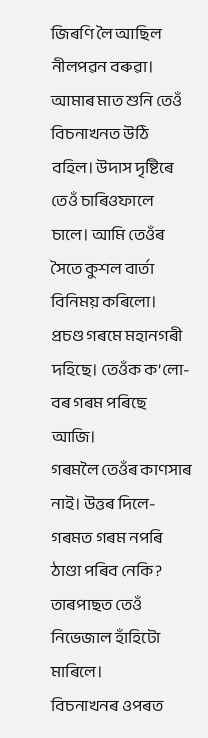জিৰণি লৈ আছিল নীলপৱন বৰুৱা।
আমাৰ মাত শুনি তেওঁ বিচনাখনত উঠি বহিল। উদাস দৃষ্টিৰে তেওঁ চাৰিওফালে চালে। আমি তেওঁৰ সৈতে কুশল বাৰ্তা বিনিময় কৰিলো। প্ৰচণ্ড গৰমে মহানগৰী দহিছে। তেওঁক ক’লো- বৰ গৰম পৰিছে আজি।
গৰমলৈ তেওঁৰ কাণসাৰ নাই। উত্তৰ দিলে- গৰমত গৰম নপৰি ঠাণ্ডা পৰিব নেকি? তাৰপাছত তেওঁ নিভেজাল হাঁহিটো মাৰিলে।
বিচনাখনৰ ওপৰত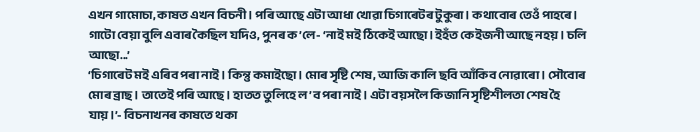এখন গামোচা, কাষত এখন বিচনী। পৰি আছে এটা আধা খোৱা চিগাৰেটৰ টুকুৰা। কথাবোৰ তেওঁ পাহৰে। গাটো বেয়া বুলি এবাৰ কৈছিল যদিও, পুনৰ ক’লে- ‘নাই মই ঠিকেই আছো। ইহঁত কেইজনী আছে নহয়। চলি আছো...’
‘চিগাৰেট মই এৰিব পৰা নাই। কিন্তু কমাইছো। মোৰ সৃষ্টি শেষ, আজি কালি ছবি আঁকিব নোৱাৰো। সৌবোৰ মোৰ ব্ৰাছ। তাতেই পৰি আছে। হাতত তুলিহে ল’ব পৰা নাই। এটা বয়সলৈ কিজানি সৃষ্টিশীলতা শেষ হৈ যায়।’- বিচনাখনৰ কাষতে থকা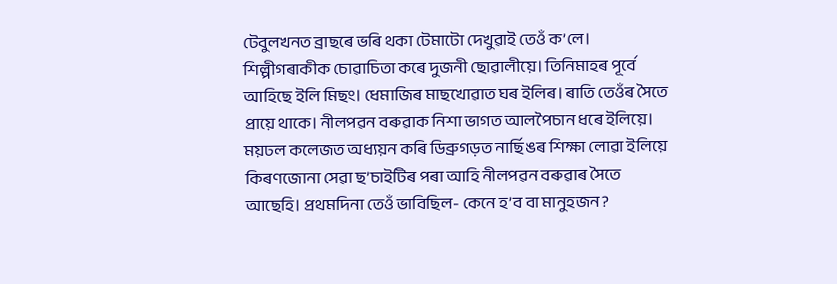টেবুলখনত ব্ৰাছৰে ভৰি থকা টেমাটো দেখুৱাই তেওঁ ক’লে।
শিল্পীগৰাকীক চোৱাচিতা কৰে দুজনী ছোৱালীয়ে। তিনিমাহৰ পূৰ্বে আহিছে ইলি মিছং। ধেমাজিৰ মাছখোৱাত ঘৰ ইলিৰ। ৰাতি তেওঁৰ সৈতে প্ৰায়ে থাকে। নীলপৱন বৰুৱাক নিশা ভাগত আলপৈচান ধৰে ইলিয়ে।
ময়ঢল কলেজত অধ্যয়ন কৰি ডিব্ৰুগড়ত নাৰ্ছিঙৰ শিক্ষা লোৱা ইলিয়ে কিৰণজোনা সেৱা ছ’চাইটিৰ পৰা আহি নীলপৱন বৰুৱাৰ সৈতে আছেহি। প্ৰথমদিনা তেওঁ ভাবিছিল- কেনে হ’ব বা মানুহজন?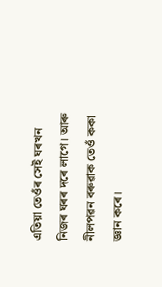এতিয়া তেওঁৰ সেই ঘৰখন নিজৰ ঘৰৰ দৰে লাগে। আৰু নীলপৱন বৰুৱাক তেওঁ ককা জ্ঞান কৰে।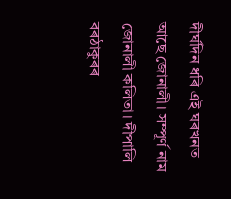দীৰ্ঘদিন ধৰি এই ঘৰখনত আছে জোনালী। সম্পূৰ্ণ নাম জোনালী কলিতা। দীপালি বৰঠাকুৰৰ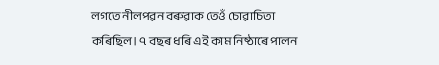লগতে নীলপৱন বৰুৱাক তেওঁ চোৱাচিতা কৰিছিল। ৭ বছৰ ধৰি এই কাম নিষ্ঠাৰে পালন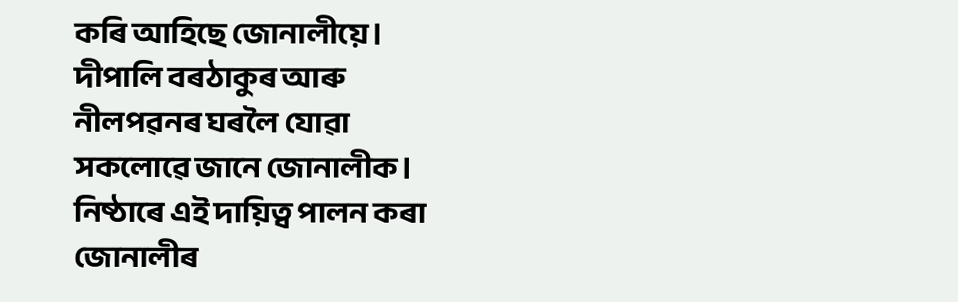কৰি আহিছে জোনালীয়ে। দীপালি বৰঠাকুৰ আৰু নীলপৱনৰ ঘৰলৈ যোৱা সকলোৱে জানে জোনালীক। নিষ্ঠাৰে এই দায়িত্ব পালন কৰা জোনালীৰ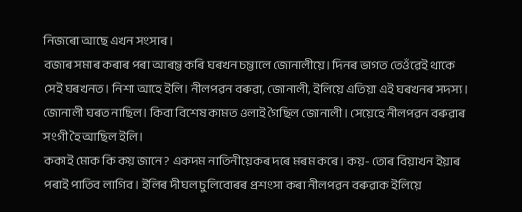নিজৰো আছে এখন সংসাৰ।
বজাৰ সমাৰ কৰাৰ পৰা আৰম্ভ কৰি ঘৰখন চম্ভালে জোনালীয়ে। দিনৰ ভাগত তেওঁৱেই থাকে সেই ঘৰখনত। নিশা আহে ইলি। নীলপৱন বৰুৱা, জোনালী, ইলিয়ে এতিয়া এই ঘৰখনৰ সদস্য। জোনালী ঘৰত নাছিল। কিবা বিশেষ কামত ওলাই গৈছিল জোনালী। সেয়েহে নীলপৱন বৰুৱাৰ সংগী হৈ আছিল ইলি।
ককাই মোক কি কয় জানে? একদম নাতিনীয়েকৰ দৰে মৰম কৰে। কয়- তোৰ বিয়াখন ইয়াৰ পৰাই পাতিব লাগিব। ইলিৰ দীঘল চুলিবোৰৰ প্ৰশংসা কৰা নীলপৱন বৰুৱাক ইলিয়ে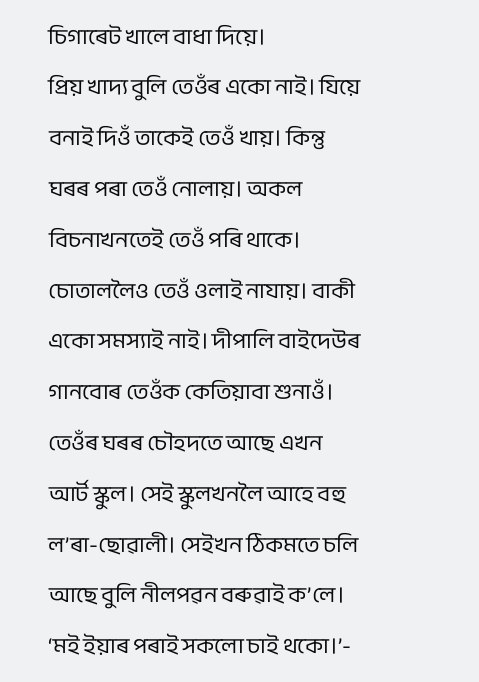চিগাৰেট খালে বাধা দিয়ে।
প্ৰিয় খাদ্য বুলি তেওঁৰ একো নাই। যিয়ে বনাই দিওঁ তাকেই তেওঁ খায়। কিন্তু ঘৰৰ পৰা তেওঁ নোলায়। অকল বিচনাখনতেই তেওঁ পৰি থাকে। চোতাললৈও তেওঁ ওলাই নাযায়। বাকী একো সমস্যাই নাই। দীপালি বাইদেউৰ গানবোৰ তেওঁক কেতিয়াবা শুনাওঁ।
তেওঁৰ ঘৰৰ চৌহদতে আছে এখন আৰ্ট স্কুল। সেই স্কুলখনলৈ আহে বহু ল’ৰা-ছোৱালী। সেইখন ঠিকমতে চলি আছে বুলি নীলপৱন বৰুৱাই ক’লে। ‘মই ইয়াৰ পৰাই সকলো চাই থকো।’-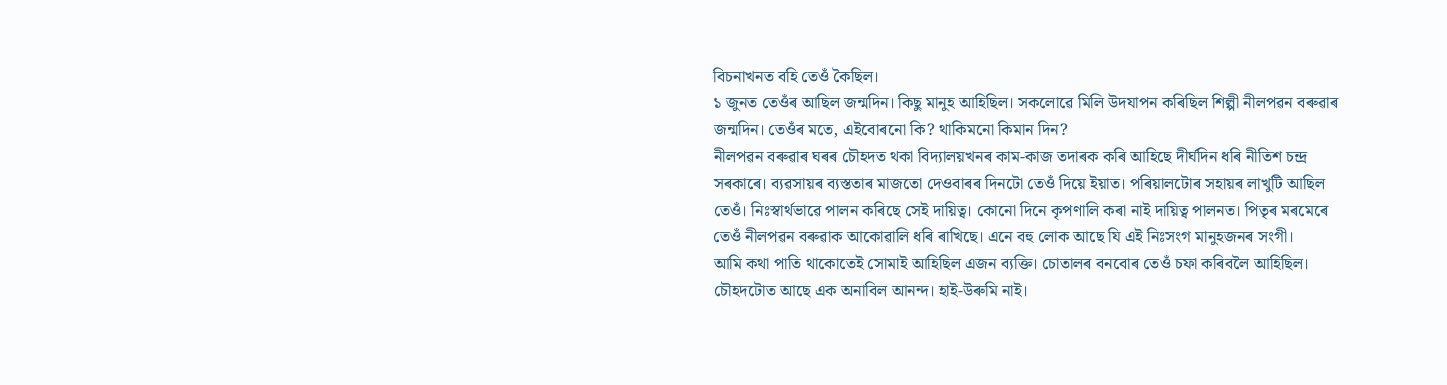বিচনাখনত বহি তেওঁ কৈছিল।
১ জুনত তেওঁৰ আছিল জন্মদিন। কিছু মানুহ আহিছিল। সকলোৱে মিলি উদযাপন কৰিছিল শিল্পী নীলপৱন বৰুৱাৰ জন্মদিন। তেওঁৰ মতে, এইবোৰনো কি? থাকিমনো কিমান দিন?
নীলপৱন বৰুৱাৰ ঘৰৰ চৌহদত থকা বিদ্যালয়খনৰ কাম-কাজ তদাৰক কৰি আহিছে দীৰ্ঘদিন ধৰি নীতিশ চন্দ্ৰ সৰকাৰে। ব্যৱসায়ৰ ব্যস্ততাৰ মাজতো দেওবাৰৰ দিনটো তেওঁ দিয়ে ইয়াত। পৰিয়ালটোৰ সহায়ৰ লাখুটি আছিল তেওঁ। নিঃস্বাৰ্থভাৱে পালন কৰিছে সেই দায়িত্ব। কোনো দিনে কৃপণালি কৰা নাই দায়িত্ব পালনত। পিতৃৰ মৰমেৰে তেওঁ নীলপৱন বৰুৱাক আকোৱালি ধৰি ৰাখিছে। এনে বহু লোক আছে যি এই নিঃসংগ মানুহজনৰ সংগী।
আমি কথা পাতি থাকোতেই সোমাই আহিছিল এজন ব্যক্তি। চোতালৰ বনবোৰ তেওঁ চফা কৰিবলৈ আহিছিল। চৌহদটোত আছে এক অনাবিল আনন্দ। হাই-উৰুমি নাই।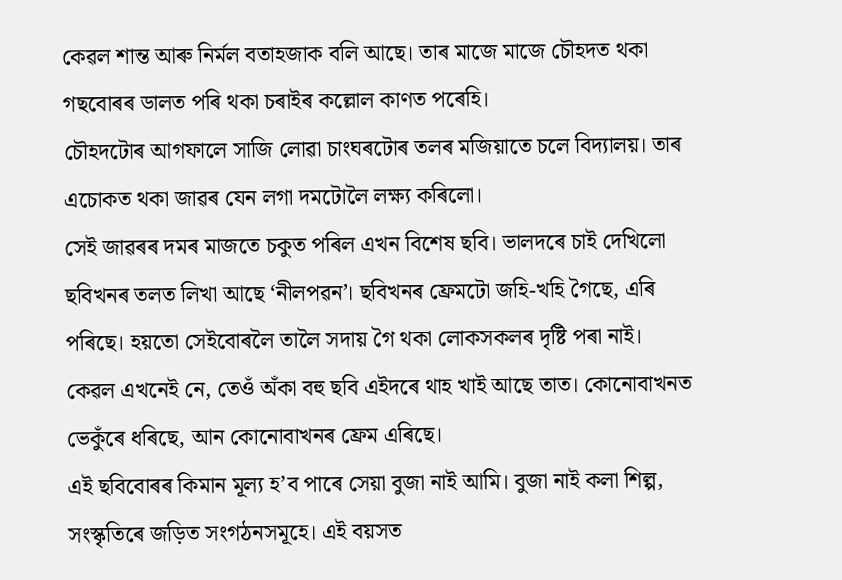কেৱল শান্ত আৰু নিৰ্মল বতাহজাক বলি আছে। তাৰ মাজে মাজে চৌহদত থকা গছবোৰৰ ডালত পৰি থকা চৰাইৰ কল্লোল কাণত পৰেহি।
চৌহদটোৰ আগফালে সাজি লোৱা চাংঘৰটোৰ তলৰ মজিয়াতে চলে বিদ্যালয়। তাৰ এচোকত থকা জাৱৰ যেন লগা দমটোলৈ লক্ষ্য কৰিলো।
সেই জাৱৰৰ দমৰ মাজতে চকুত পৰিল এখন বিশেষ ছবি। ভালদৰে চাই দেখিলো ছবিখনৰ তলত লিখা আছে ‘নীলপৱন’। ছবিখনৰ ফ্ৰেমটো জহি-খহি গৈছে, এৰি পৰিছে। হয়তো সেইবোৰলৈ তালৈ সদায় গৈ থকা লোকসকলৰ দৃষ্টি পৰা নাই।
কেৱল এখনেই নে, তেওঁ অঁকা বহু ছবি এইদৰে থাহ খাই আছে তাত। কোনোবাখনত ভেকুঁৰে ধৰিছে, আন কোনোবাখনৰ ফ্ৰেম এৰিছে।
এই ছবিবোৰৰ কিমান মূল্য হ’ব পাৰে সেয়া বুজা নাই আমি। বুজা নাই কলা শিল্প, সংস্কৃতিৰে জড়িত সংগঠনসমূহে। এই বয়সত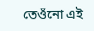তেওঁনো এই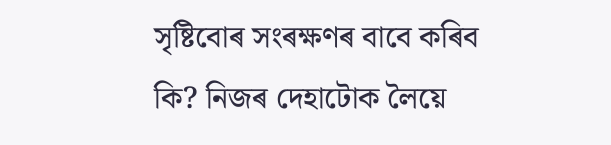সৃষ্টিবোৰ সংৰক্ষণৰ বাবে কৰিব কি? নিজৰ দেহাটোক লৈয়ে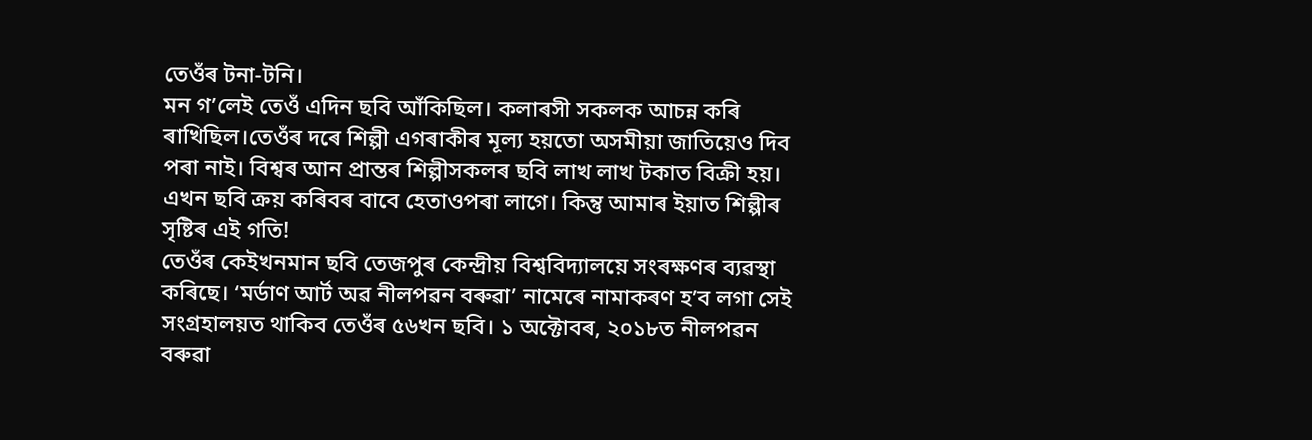তেওঁৰ টনা-টনি।
মন গ’লেই তেওঁ এদিন ছবি আঁকিছিল। কলাৰসী সকলক আচন্ন কৰি ৰাখিছিল।তেওঁৰ দৰে শিল্পী এগৰাকীৰ মূল্য হয়তো অসমীয়া জাতিয়েও দিব পৰা নাই। বিশ্বৰ আন প্ৰান্তৰ শিল্পীসকলৰ ছবি লাখ লাখ টকাত বিক্ৰী হয়। এখন ছবি ক্ৰয় কৰিবৰ বাবে হেতাওপৰা লাগে। কিন্তু আমাৰ ইয়াত শিল্পীৰ সৃষ্টিৰ এই গতি!
তেওঁৰ কেইখনমান ছবি তেজপুৰ কেন্দ্ৰীয় বিশ্ববিদ্যালয়ে সংৰক্ষণৰ ব্যৱস্থা কৰিছে। ‘মৰ্ডাণ আৰ্ট অৱ নীলপৱন বৰুৱা’ নামেৰে নামাকৰণ হ’ব লগা সেই সংগ্ৰহালয়ত থাকিব তেওঁৰ ৫৬খন ছবি। ১ অক্টোবৰ, ২০১৮ত নীলপৱন বৰুৱা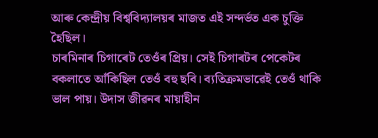আৰু কেন্দ্ৰীয় বিশ্ববিদ্যালয়ৰ মাজত এই সন্দৰ্ভত এক চুক্তি হৈছিল।
চাৰমিনাৰ চিগাৰেট তেওঁৰ প্ৰিয়। সেই চিগাৰটৰ পেকেটৰ বকলাতে আঁকিছিল তেওঁ বহু ছবি। ব্যতিক্ৰমভাৱেই তেওঁ থাকি ভাল পায়। উদাস জীৱনৰ মায়াহীন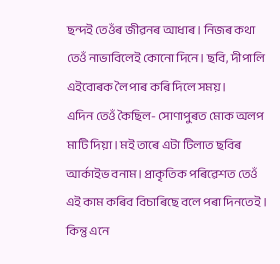ছন্দই তেওঁৰ জীৱনৰ আধাৰ। নিজৰ কথা তেওঁ নাভাবিলেই কোনো দিনে। ছবি, দীপালি এইবোৰক লৈ পাৰ কৰি দিলে সময়।
এদিন তেওঁ কৈছিল- সোণাপুৰত মোক অলপ মাটি দিয়া। মই তাৰে এটা টিলাত ছবিৰ আৰ্কাইভ বনাম। প্ৰাকৃতিক পৰিৱেশত তেওঁ এই কাম কৰিব বিচাৰিছে বলে পৰা দিনতেই । কিন্তু এনে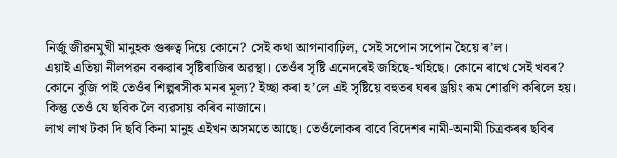নিৰ্জু জীৱনমুখী মানুহক গুৰুত্ব দিয়ে কোনে? সেই কথা আগনাবাঢ়িল, সেই সপোন সপোন হৈয়ে ৰ’ল।
এয়াই এতিয়া নীলপৱন বৰুৱাৰ সৃষ্টিৰাজিৰ অৱস্থা। তেওঁৰ সৃষ্টি এনেদৰেই জহিছে-খহিছে। কোনে ৰাখে সেই খবৰ? কোনে বুজি পাই তেওঁৰ শিল্পৰসীক মনৰ মূল্য? ইচ্ছা কৰা হ’লে এই সৃষ্টিয়ে বহুতৰ ঘৰৰ ড্ৰয়িং ৰূম শোৱণি কৰিলে হয়। কিন্তু তেওঁ যে ছবিক লৈ ব্যৱসায় কৰিব নাজানে।
লাখ লাখ টকা দি ছবি কিনা মানুহ এইখন অসমতে আছে। তেওঁলোকৰ বাবে বিদেশৰ নামী-অনামী চিত্ৰকৰৰ ছবিৰ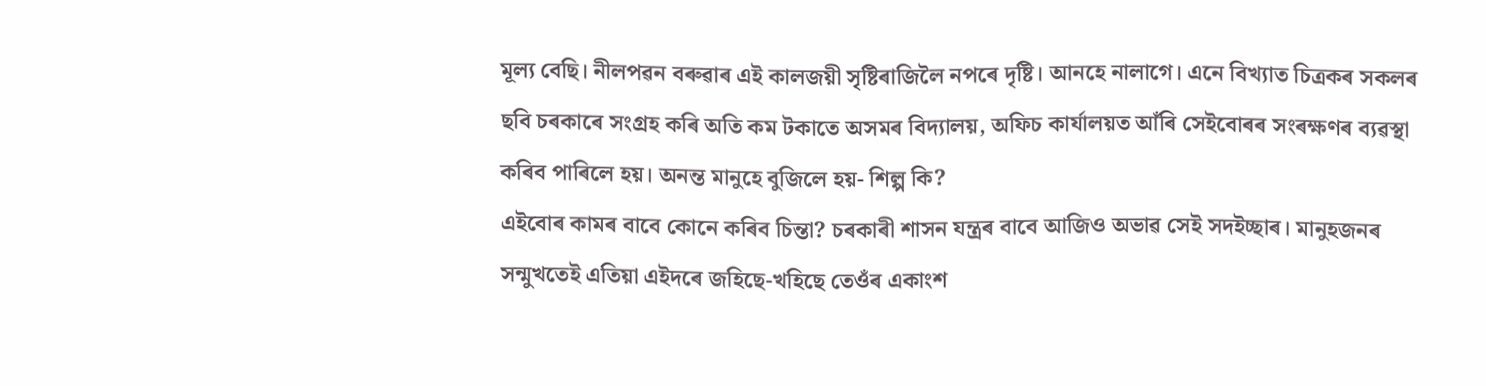মূল্য বেছি। নীলপৱন বৰুৱাৰ এই কালজয়ী সৃষ্টিৰাজিলৈ নপৰে দৃষ্টি। আনহে নালাগে। এনে বিখ্যাত চিত্ৰকৰ সকলৰ ছবি চৰকাৰে সংগ্ৰহ কৰি অতি কম টকাতে অসমৰ বিদ্যালয়, অফিচ কাৰ্যালয়ত আঁৰি সেইবোৰৰ সংৰক্ষণৰ ব্যৱস্থা কৰিব পাৰিলে হয়। অনন্ত মানুহে বুজিলে হয়- শিল্প কি?
এইবোৰ কামৰ বাবে কোনে কৰিব চিন্তা? চৰকাৰী শাসন যন্ত্ৰৰ বাবে আজিও অভাৱ সেই সদইচ্ছাৰ। মানুহজনৰ সন্মুখতেই এতিয়া এইদৰে জহিছে-খহিছে তেওঁৰ একাংশ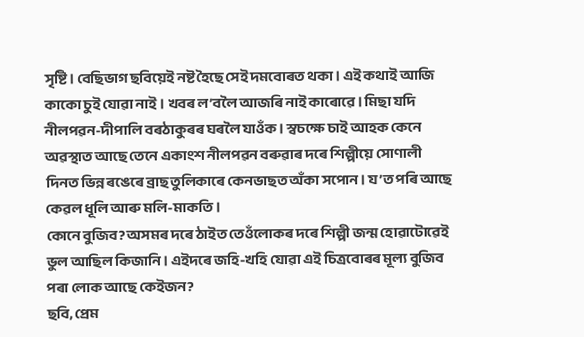সৃষ্টি। বেছিভাগ ছবিয়েই নষ্ট হৈছে সেই দমবোৰত থকা। এই কথাই আজি কাকো চুই যোৱা নাই। খবৰ ল’বলৈ আজৰি নাই কাৰোৱে। মিছা যদি নীলপৱন-দীপালি বৰঠাকুৰৰ ঘৰলৈ যাওঁক। স্বচক্ষে চাই আহক কেনে অৱস্থাত আছে তেনে একাংশ নীলপৱন বৰুৱাৰ দৰে শিল্পীয়ে সোণালী দিনত ভিন্ন ৰঙেৰে ব্ৰাছ তুলিকাৰে কেনভাছত অঁকা সপোন। য’ত পৰি আছে কেৱল ধূলি আৰু মলি-মাকতি।
কোনে বুজিব? অসমৰ দৰে ঠাইত তেওঁলোকৰ দৰে শিল্পী জন্ম হোৱাটোৱেই ভুল আছিল কিজানি। এইদৰে জহি-খহি যোৱা এই চিত্ৰবোৰৰ মূল্য বুজিব পৰা লোক আছে কেইজন?
ছবি, প্ৰেম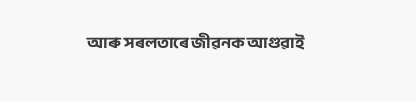আৰু সৰলতাৰে জীৱনক আগুৱাই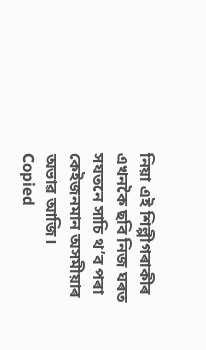নিয়া এই শিল্পীগৰাকীৰ এখনকৈ ছবি নিজ ঘৰত সযতনে সাচি থ’ব পৰা কেইজনমান অসমীয়াৰ অভাৱ আজি।
Copied